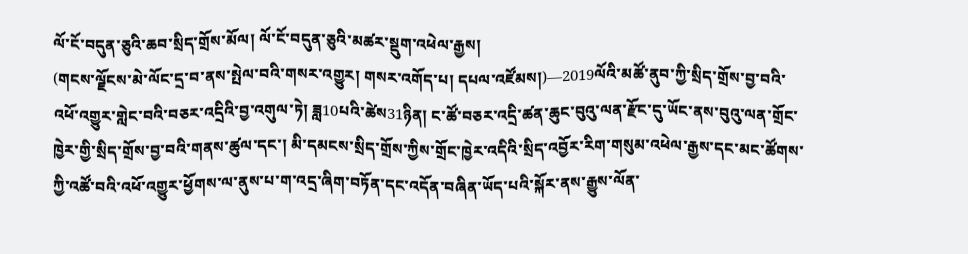ལོ་ངོ་བདུན་ཅུའི་ཆབ་སྲིད་གྲོས་མོལ། ལོ་ངོ་བདུན་ཅུའི་མཚར་སྡུག་འཕེལ་རྒྱས།
(གངས་ལྗོངས་མེ་ལོང་དྲ་བ་ནས་སྤེལ་བའི་གསར་འགྱུར། གསར་འགོད་པ། དཔལ་འཛོམས།)—2019ལོའི་མཚོ་ནུབ་ཀྱི་སྲིད་གྲོས་བྱ་བའི་འཕོ་འགྱུར་གླེང་བའི་བཅར་འདྲིའི་བྱ་འགུལ་ཏེ། ཟླ10པའི་ཚེས31ཉིན། ང་ཚོ་བཅར་འདྲི་ཚན་ཆུང་བུའུ་ལན་རྫོང་དུ་ཡོང་ནས་བུའུ་ལན་གྲོང་ཁྱེར་གྱི་སྲིད་གྲོས་བྱ་བའི་གནས་ཚུལ་དང་། མི་དམངས་སྲིད་གྲོས་ཀྱིས་གྲོང་ཁྱེར་འདིའི་སྲིད་འབྱོར་རིག་གསུམ་འཕེལ་རྒྱས་དང་མང་ཚོགས་ཀྱི་འཚོ་བའི་འཕོ་འགྱུར་ཕྱོགས་ལ་ནུས་པ་ག་འདྲ་ཞིག་བཏོན་དང་འདོན་བཞིན་ཡོད་པའི་སྐོར་ནས་རྒྱུས་ལོན་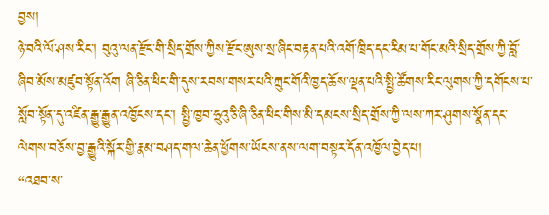བྱས།
ཉེ་བའི་ལོ་ཤས་རིང་། བུའུ་ལན་རྫོང་གི་སྲིད་གྲོས་ཀྱིས་རྫོང་ཨུས་སྲ་ཞིང་བརྟན་པའི་འགོ་ཁྲིད་དང་རིམ་པ་གོང་མའི་སྲིད་གྲོས་ཀྱི་བློ་ཞིབ་མོས་མཛུབ་སྟོན་འོག ཞི་ཅིན་ཕིང་གི་དུས་རབས་གསར་པའི་ཀྲུང་གོའི་ཁྱད་ཆོས་ལྡན་པའི་སྤྱི་ཚོགས་རིང་ལུགས་ཀྱི་དགོངས་པ་སློབ་སྟོན་དུ་འཛིན་རྒྱུ་རྒྱུན་འཁྱོངས་དང་། སྤྱི་ཁྱབ་ཧྲུའུ་ཅི་ཞི་ཅིན་ཕིང་གིས་མི་དམངས་སྲིད་གྲོས་ཀྱི་ལས་ཀར་ཤུགས་སྣོན་དང་ལེགས་བཅོས་བྱ་རྒྱུའི་སྐོར་གྱི་རྣམ་བཤད་གལ་ཆེན་ཕྱོགས་ཡོངས་ནས་ལག་བསྟར་དོན་འཁྱོལ་བྱེད་པ།
“འཐབ་ས་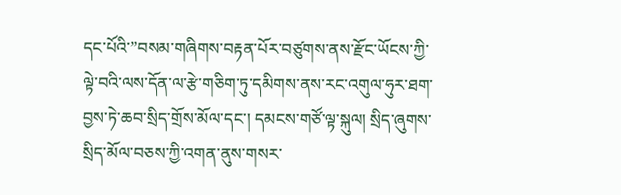དང་པོའི་”བསམ་གཞིགས་བརྟན་པོར་བཙུགས་ནས་རྫོང་ཡོངས་ཀྱི་ལྟེ་བའི་ལས་དོན་ལ་རྩེ་གཅིག་ཏུ་དམིགས་ནས་རང་འགུལ་ཧུར་ཐག་བྱས་ཏེ་ཆབ་སྲིད་གྲོས་མོལ་དང་། དམངས་གཙོ་ལྟ་སྐུལ། སྲིད་ཞུགས་སྲིད་མོལ་བཅས་ཀྱི་འགན་ནུས་གསར་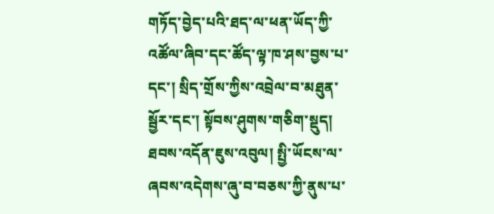གཏོད་བྱེད་པའི་ཐད་ལ་ཕན་ཡོད་ཀྱི་འཚོལ་ཞིབ་དང་ཚོད་ལྟ་ཁ་ཤས་བྱས་པ་དང་། སྲིད་གྲོས་ཀྱིས་འབྲེལ་བ་མཐུན་སྦྱོར་དང་། སྟོབས་ཤུགས་གཅིག་སྡུད། ཐབས་འདོན་ཇུས་འབུལ། སྤྱི་ཡོངས་ལ་ཞབས་འདེགས་ཞུ་བ་བཅས་ཀྱི་ནུས་པ་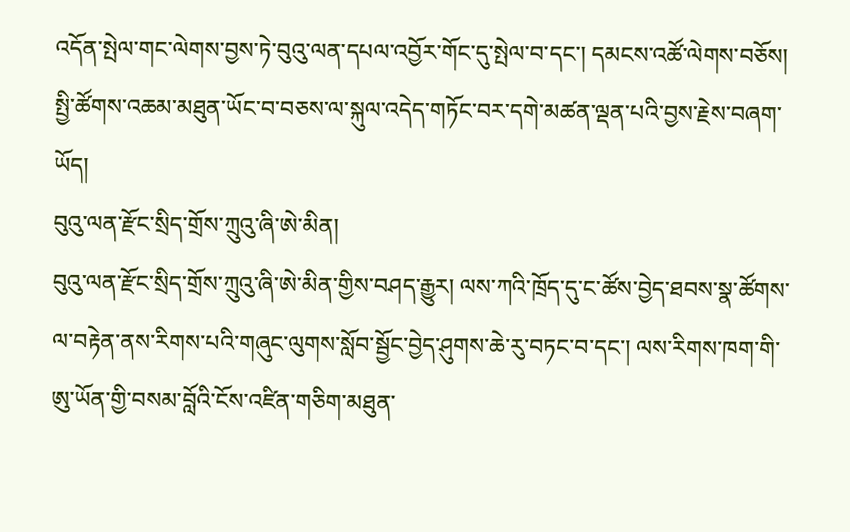འདོན་སྤེལ་གང་ལེགས་བྱས་ཏེ་བུའུ་ལན་དཔལ་འབྱོར་གོང་དུ་སྤེལ་བ་དང་། དམངས་འཚོ་ལེགས་བཅོས། སྤྱི་ཚོགས་འཆམ་མཐུན་ཡོང་བ་བཅས་ལ་སྐུལ་འདེད་གཏོང་བར་དགེ་མཚན་ལྡན་པའི་བྱས་རྗེས་བཞག་ཡོད།
བུའུ་ལན་རྫོང་སྲིད་གྲོས་ཀྲུའུ་ཞི་ཨེ་མིན།
བུའུ་ལན་རྫོང་སྲིད་གྲོས་ཀྲུའུ་ཞི་ཨེ་མིན་གྱིས་བཤད་རྒྱུར། ལས་ཀའི་ཁྲོད་དུ་ང་ཚོས་བྱེད་ཐབས་སྣ་ཚོགས་ལ་བརྟེན་ནས་རིགས་པའི་གཞུང་ལུགས་སློབ་སྦྱོང་བྱེད་ཤུགས་ཆེ་རུ་བཏང་བ་དང་། ལས་རིགས་ཁག་གི་ཨུ་ཡོན་གྱི་བསམ་བློའི་ངོས་འཛིན་གཅིག་མཐུན་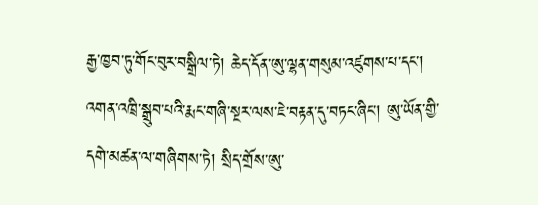རྒྱ་ཁྱབ་ཏུ་གོང་བུར་བསྒྲིལ་ཏེ། ཆེད་དོན་ཨུ་ལྷན་གསུམ་འཛུགས་པ་དང་། འགན་འཁྲི་སྒྲུབ་པའི་རྨང་གཞི་སྔར་ལས་ཇེ་བརྟན་དུ་བཏང་ཞིང་། ཨུ་ཡོན་གྱི་དགེ་མཚན་ལ་གཞིགས་ཏེ། སྲིད་གྲོས་ཨུ་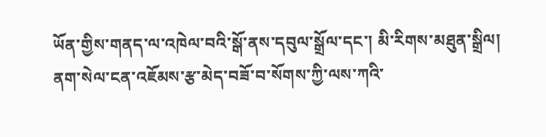ཡོན་གྱིས་གནད་ལ་འཁེལ་བའི་སྒོ་ནས་དབུལ་སྒྲོལ་དང་། མི་རིགས་མཐུན་སྒྲིལ། ནག་སེལ་ངན་འཇོམས་རྩ་མེད་བཟོ་བ་སོགས་ཀྱི་ལས་ཀའི་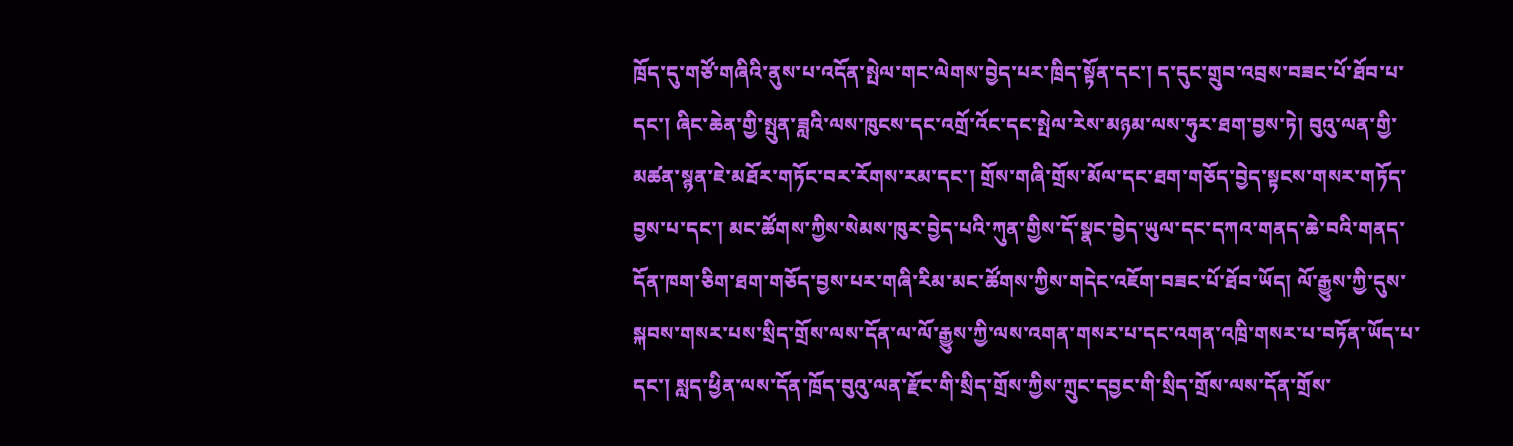ཁྲོད་དུ་གཙོ་གཞིའི་ནུས་པ་འདོན་སྤེལ་གང་ལེགས་བྱེད་པར་ཁྲིད་སྟོན་དང་། ད་དུང་གྲུབ་འབྲས་བཟང་པོ་ཐོབ་པ་དང་། ཞིང་ཆེན་གྱི་སྤུན་ཟླའི་ལས་ཁུངས་དང་འགྲོ་འོང་དང་སྤེལ་རེས་མཉམ་ལས་ཧུར་ཐག་བྱས་ཏེ། བུའུ་ལན་གྱི་མཚན་སྙན་ཇེ་མཐོར་གཏོང་བར་རོགས་རམ་དང་། གྲོས་གཞི་གྲོས་མོལ་དང་ཐག་གཅོད་བྱེད་སྟངས་གསར་གཏོད་བྱས་པ་དང་། མང་ཚོགས་ཀྱིས་སེམས་ཁུར་བྱེད་པའི་ཀུན་གྱིས་དོ་སྣང་བྱེད་ཡུལ་དང་དཀའ་གནད་ཆེ་བའི་གནད་དོན་ཁག་ཅིག་ཐག་གཅོད་བྱས་པར་གཞི་རིམ་མང་ཚོགས་ཀྱིས་གདེང་འཇོག་བཟང་པོ་ཐོབ་ཡོད། ལོ་རྒྱུས་ཀྱི་དུས་སྐབས་གསར་པས་སྲིད་གྲོས་ལས་དོན་ལ་ལོ་རྒྱུས་ཀྱི་ལས་འགན་གསར་པ་དང་འགན་འཁྲི་གསར་པ་བཏོན་ཡོད་པ་དང་། སླད་ཕྱིན་ལས་དོན་ཁྲོད་བུའུ་ལན་རྫོང་གི་སྲིད་གྲོས་ཀྱིས་ཀྲུང་དབྱང་གི་སྲིད་གྲོས་ལས་དོན་གྲོས་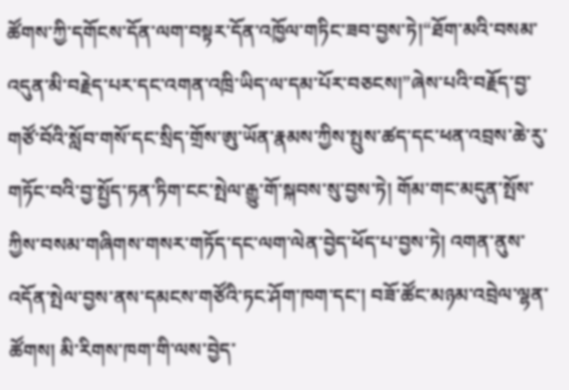ཚོགས་ཀྱི་དགོངས་དོན་ལག་བསྟར་དོན་འཁྱོལ་གཏིང་ཟབ་བྱས་ཏེ།“ཐོག་མའི་བསམ་འདུན་མི་བརྗེད་པར་དང་འགན་འཁྲི་ཡིད་ལ་དམ་པོར་བཅངས།”ཞེས་པའི་བརྗོད་བྱ་གཙོ་བོའི་སློབ་གསོ་དང་སྲིད་གྲོས་ཨུ་ཡོན་རྣམས་ཀྱིས་སྤུས་ཚད་དང་ཕན་འབྲས་ཆེ་རུ་གཏོང་བའི་བྱ་སྤྱོད་ཏན་ཏིག་ངང་སྤེལ་རྒྱུ་གོ་སྐབས་སུ་བྱས་ཏེ། གོམ་གང་མདུན་སྤོས་ཀྱིས་བསམ་གཞིགས་གསར་གཏོད་དང་ལག་ལེན་བྱེད་ཕོད་པ་བྱས་ཏེ། འགན་ནུས་འདོན་སྤེལ་བྱས་ནས་དམངས་གཙོའི་ཏང་ཤོག་ཁག་དང་། བཟོ་ཚོང་མཉམ་འབྲེལ་ལྷན་ཚོགས། མི་རིགས་ཁག་གི་ལས་བྱེད་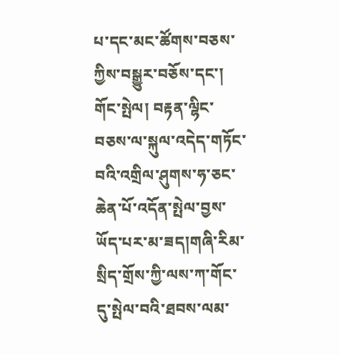པ་དང་མང་ཚོགས་བཅས་ཀྱིས་བསྒྱུར་བཅོས་དང་། གོང་སྤེལ། བརྟན་ལྷིང་བཅས་ལ་སྐུལ་འདེད་གཏོང་བའི་འགྲིལ་ཤུགས་ཧ་ཅང་ཆེན་པོ་འདོན་སྤེལ་བྱས་ཡོད་པར་མ་ཟད།གཞི་རིམ་སྲིད་གྲོས་ཀྱི་ལས་ཀ་གོང་དུ་སྤེལ་བའི་ཐབས་ལམ་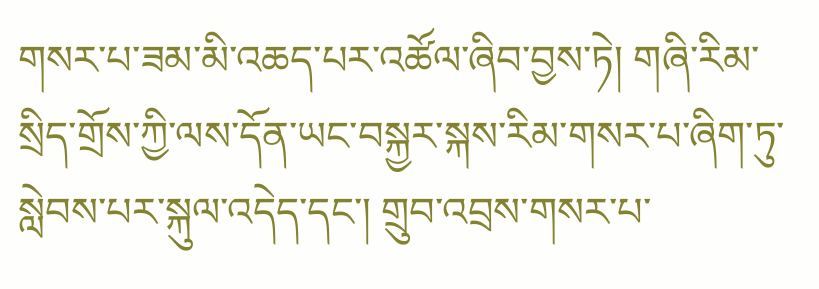གསར་པ་ཟམ་མི་འཆད་པར་འཚོལ་ཞིབ་བྱས་ཏེ། གཞི་རིམ་སྲིད་གྲོས་ཀྱི་ལས་དོན་ཡང་བསྐྱར་སྐས་རིམ་གསར་པ་ཞིག་ཏུ་སླེབས་པར་སྐུལ་འདེད་དང་། གྲུབ་འབྲས་གསར་པ་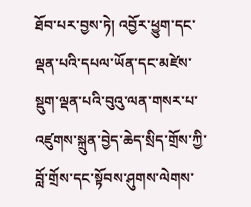ཐོབ་པར་བྱས་ཏེ། འབྱོར་ཕྱུག་དང་ལྡན་པའི་དཔལ་ཡོན་དང་མཛེས་སྡུག་ལྡན་པའི་བུའུ་ལན་གསར་པ་འཛུགས་སྐྲུན་བྱེད་ཆེད་སྲིད་གྲོས་ཀྱི་བློ་གྲོས་དང་སྟོབས་ཤུགས་ལེགས་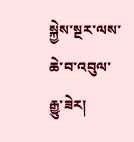སྐྱེས་སྔར་ལས་ཆེ་བ་འབུལ་རྒྱུ་ཟེར།